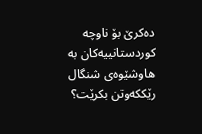دەكرێ بۆ ناوچە كوردستانییەكان بە هاوشێوەی شنگال رێككەوتن بكرێت؟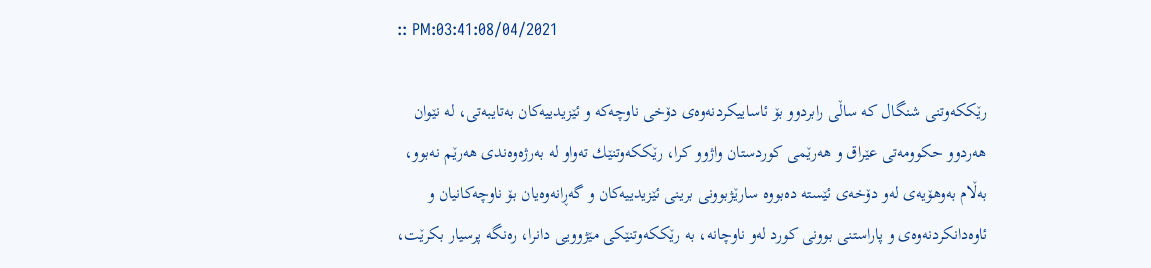:: PM:03:41:08/04/2021

رێككەوتنی شنگال كە ساڵی رابردوو بۆ ئاساییكردنەوەی دۆخی ناوچەكە و ئێزیدییەكان بەتایبەتی، لە نێوان هەردوو حكوومەتی عێراق و هەرێمی كوردستان واژوو كرا، رێككەوتنێك تەواو لە بەرژەوەندی هەرێم نەبوو، بەڵام بەوهۆیەی لەو دۆخەی ئێستە دەبووە سارێژبوونی برینی ئێزیدییەكان و گەڕانەوەیان بۆ ناوچەكانیان و ئاوەدانكردنەوەی و پاراستنی بوونی كورد لەو ناوچانە، بە رێككەوتنێكی مێژوویی دانرا، رەنگە پرسیار بكرێت،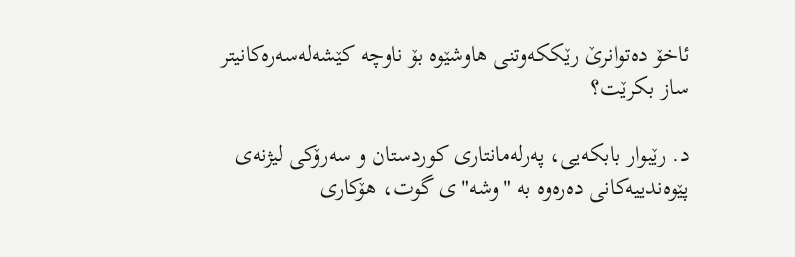ئاخۆ دەتوانرێ رێككەوتنی هاوشێوە بۆ ناوچە كێشەلەسەرەكانیتر ساز بكرێت؟

د. رێبوار بابكەیی، پەرلەمانتاری كوردستان و سەرۆكی لیژنەی پێوەندییەكانی دەرەوە بە "وشە"ی گوت، هۆكاری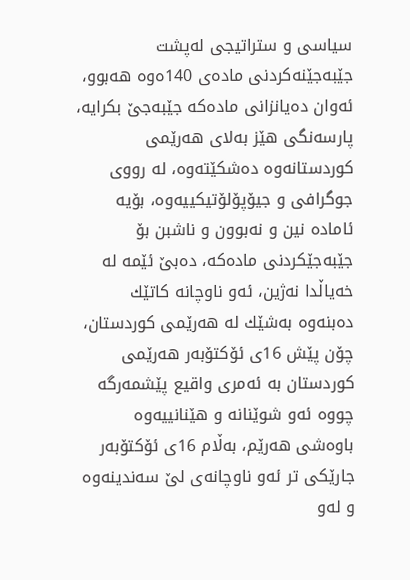سیاسی و ستراتیجی لەپشت جێبەجێنەكردنی مادەی 140ەوە هەبوو، ئەوان دەیانزانی مادەكە جێبەجێ بكرایە، پارسەنگی هێز بەلای هەرێمی كوردستانەوە دەشكێتەوە، لە رووی جوگرافی و جیۆپۆلۆتیكییەوە، بۆیە ئامادە نین و نەبوون و ناشبن بۆ جێبەجێكردنی مادەكە، دەبێ ئێمە لە خەیاڵدا نەژین، ئەو ناوچانە كاتێك دەبنەوە بەشێك لە هەرێمی كوردستان، چۆن پێش 16ی ئۆكتۆبەر هەرێمی كوردستان بە ئەمری واقیع پێشمەرگە چووە ئەو شوێنانە و هێنانییەوە باوەشی هەرێم، بەڵام 16ی ئۆكتۆبەر جارێكی تر ئەو ناوچانەی لێ سەندینەوە و لەو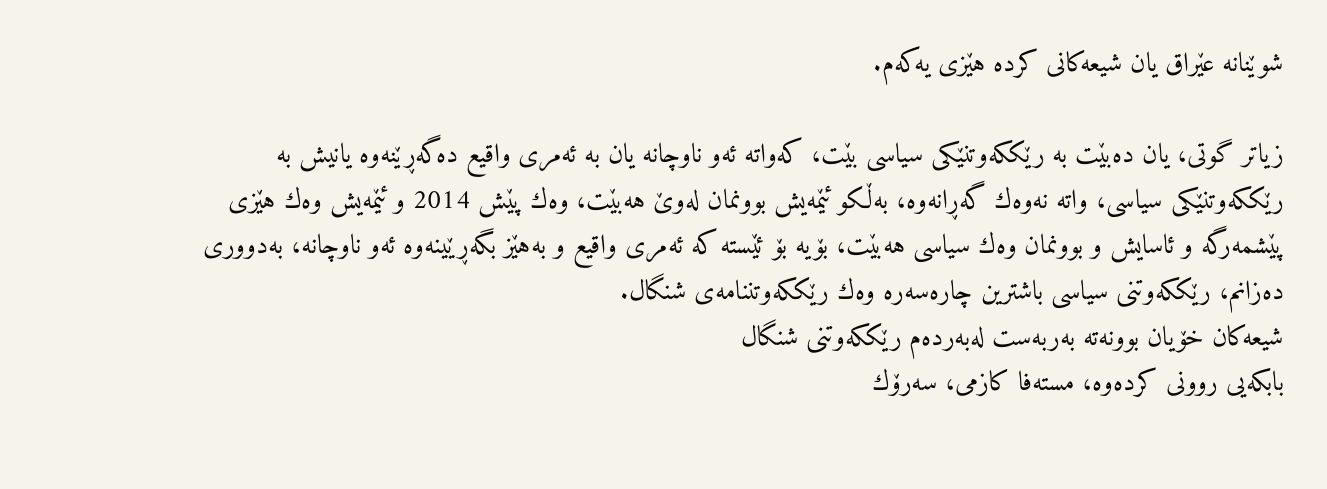شوێنانە عێراق یان شیعەكانی كردە هێزی یەكەم.

زیاتر گوتی، یان دەبێت بە رێككەوتنێكی سیاسی بێت، كەواتە ئەو ناوچانە یان بە ئەمری واقیع دەگەڕێنەوە یانیش بە رێككەوتنێكی سیاسی، واتە نەوەك گەڕانەوە، بەڵكو ئێمەیش بوونمان لەوێ هەبێت، وەك پێش 2014 و ئێمەیش وەك هێزی پێشمەرگە و ئاسایش و بوونمان وەك سیاسی هەبێت، بۆیە بۆ ئێستە كە ئەمری واقیع و بەهێز بگەڕێینەوە ئەو ناوچانە، بەدووری دەزانم، رێككەوتنی سیاسی باشترین چارەسەرە وەك رێككەوتننامەی شنگال.
شیعەكان خۆیان بوونەتە بەربەست لەبەردەم رێككەوتنی شنگال
بابكەیی روونی كردەوە، مستەفا كازمی، سەرۆك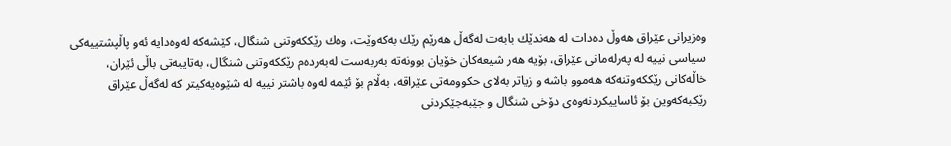وەزیرانی عێراق هەوڵ دەدات لە هەندێك بابەت لەگەڵ هەرێم رێك بەكەوێت، وەك رێككەوتنی شنگال، كێشەكە لەوەدایە ئەو پاڵپشتییەكی سیاسی نییە لە پەرلەمانی عێراق، بۆیە هەر شیعەكان خۆیان بوونەتە بەربەست لەبەردەم رێككەوتنی شنگال، بەتایبەتی باڵی ئێران، خاڵەكانی رێككەوتنەكە هەموو باشە و زیاتر بەلای حكوومەتی عێراقە، بەڵام بۆ ئێمە لەوە باشتر نییە لە شێوەیەكیتر كە لەگەڵ عێراق رێكبەكەوین بۆ ئاساییكردنەوەی دۆخی شنگال و جێبەجێكردنی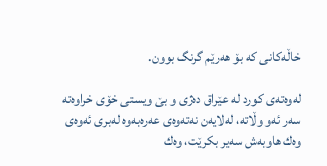خاڵەكانی كە بۆ هەرێم گرنگ بوون.

لەوەتەی كورد لە عێراق دەژی و بێ ویستی خۆی خراوەتە سەر ئەو وڵاتە، لەلایەن نەتەوەی عەرەبەوە لەبری ئەوەی وەك هاوبەش سەیر بكرێت، وەك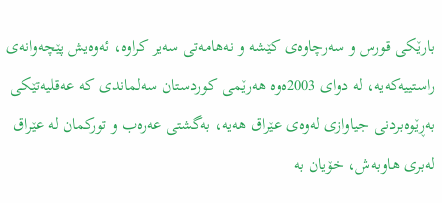بارێكی قورس و سەرچاوەی كێشە و نەهامەتی سەیر كراوە، ئەوەیش پێچەوانەی راستییەكەیە، لە دوای 2003ەوە هەرێمی كوردستان سەلماندی كە عەقلیەتێكی بەڕێوەبردنی جیاوازی لەوەی عێراق هەیە، بەگشتی عەرەب و توركمان لە عێراق لەبری هاوبەش، خۆیان بە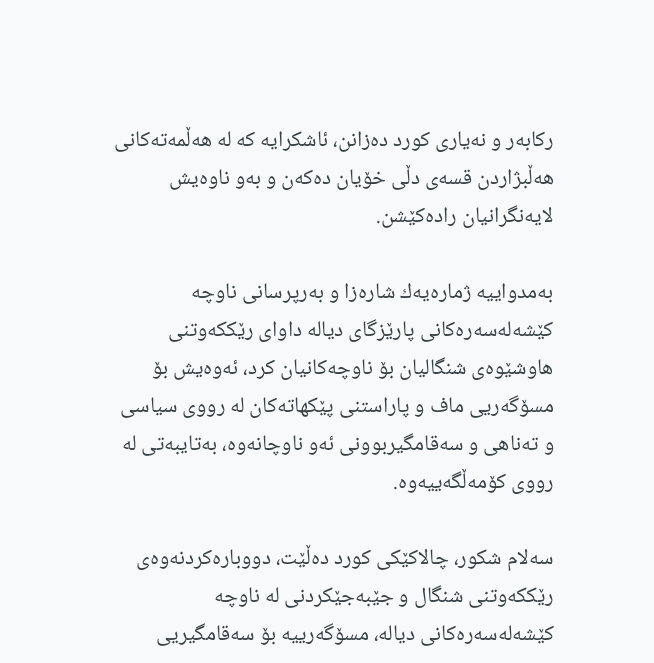ركابەر و نەیاری كورد دەزانن، ئاشكرایە كە لە هەڵمەتەكانی هەڵبژاردن قسەی دڵی خۆیان دەكەن و بەو ناوەیش لایەنگرانیان رادەكێشن.

بەمدواییە ژمارەیەك شارەزا و بەرپرسانی ناوچە كێشەلەسەرەكانی پارێزگای دیالە داوای رێككەوتنی هاوشێوەی شنگالیان بۆ ناوچەكانیان كرد، ئەوەیش بۆ مسۆگەریی ماف و پاراستنی پێكهاتەكان لە رووی سیاسی و تەناهی و سەقامگیربوونی ئەو ناوچانەوە، بەتایبەتی لە رووی كۆمەڵگەییەوە.

سەلام شكور، چالاكێكی كورد دەڵێت، دووبارەكردنەوەی رێككەوتنی شنگال و جێبەجێكردنی لە ناوچە كێشەلەسەرەكانی دیالە، مسۆگەرییە بۆ سەقامگیریی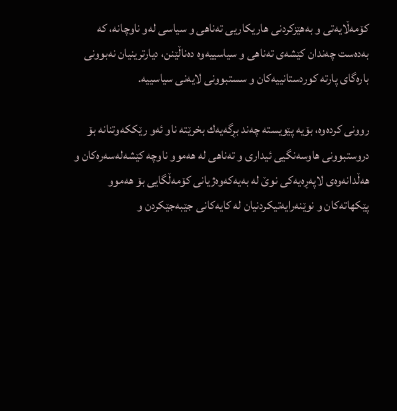كۆمەڵایەتی و بەهێزكردنی هاریكاریی تەناهی و سیاسی لەو ناوچانە، كە بەدەست چەندان كێشەی تەناهی و سیاسییەوە دەناڵێنن، دیارترینیان نەبوونی بارەگای پارتە كوردستانییەكان و سستبوونی لایەنی سیاسییە.

روونی كردەوە، بۆیە پێویستە چەند بڕگەیەك بخرێتە ناو ئەو رێككەوتنانە بۆ دروستبوونی هاوسەنگیی ئیداری و تەناهی لە هەموو ناوچە كێشەلەسەرەكان و هەڵدانەوەی لاپەڕەیەكی نوێ لە بەیەكەوەژیانی كۆمەڵگایی بۆ هەموو پێكهاتەكان و نوێنەرایەتیكردنیان لە كایەكانی جێبەجێكردن و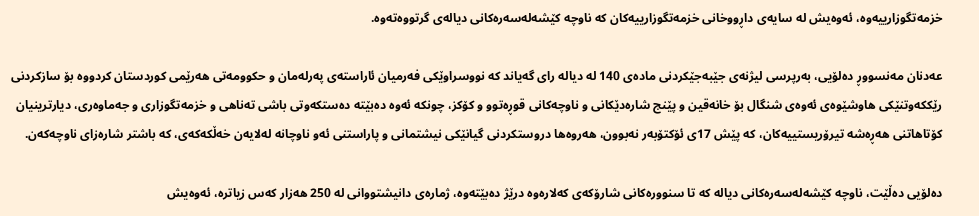خزمەتگوزارییەوە، ئەوەیش لە سایەی داڕووخانی خزمەتگوزارییەكان كە ناوچە كێشەلەسەرەكانی دیالەی گرتووەتەوە.

عەدنان مەنسووڕ دەلۆیی، بەرپرسی لیژنەی جێبەجێكردنی مادەی 140 لە دیالە رای گەیاند كە نووسراوێكی فەرمیان ئاراستەی پەرلەمان و حكوومەتی هەرێمی كوردستان كردووە بۆ سازكردنی رێككەوتنێكی هاوشێوەی ئەوەی شنگال بۆ خانەقین و پێنج شارەدێكانی و ناوچەكانی قوڕەتوو و كۆكز، چونكە ئەوە دەبێتە دەستكەوتی باشی تەناهی و خزمەتگوزاری و جەماوەری، دیارترینیان كۆتاهاتنی هەڕەشە تیرۆریستییەكان، كە پێش 17ی ئۆكتۆبەر نەبوون، هەروەها دروستكردنی گیانێكی نیشتمانی و پاراستنی ئەو ناوچانە لەلایەن خەڵكەكەی، كە باشتر شارەزای ناوچەكەن.

دەلۆیی دەڵێت، ناوچە كێشەلەسەرەكانی دیالە كە تا سنوورەكانی شارۆكەی كەلارەوە درێژ دەبێتەوە، ژمارەی دانیشتووانی لە 250 هەزار كەس زیاترە، ئەوەیش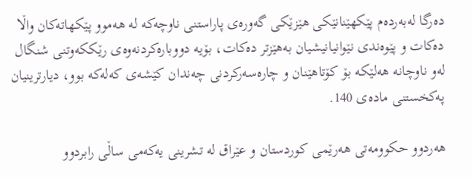دەرگا لەبەردەم پێكهێنانێكی هێزێكی گەورەی پاراستنی ناوچەكە لە هەموو پێكهاتەكان واڵا دەكات و پێوەندی نێوانیانیشیان بەهێزتر دەكات، بۆیە دووبارەكردنەوەی رێككەوتنی شنگال لەو ناوچانە هەلێكە بۆ كۆتاهێنان و چارەسەركردنی چەندان كێشەی كەلەكە بوو، دیارترینیان پەكخستنی مادەی 140.

هەردوو حكوومەتی هەرێمی كوردستان و عێراق لە تشرینی یەكەمی ساڵی رابردوو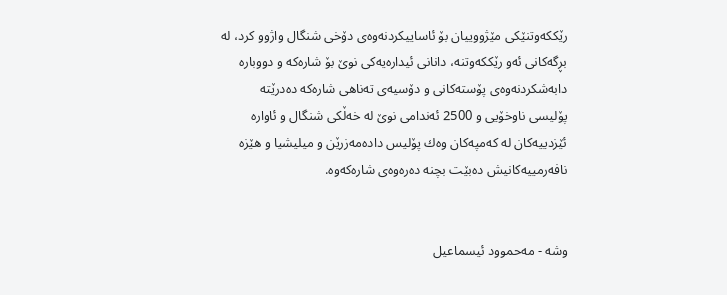رێككەوتنێكی مێژووییان بۆ ئاساییكردنەوەی دۆخی شنگال واژوو كرد، لە بڕگەكانی ئەو رێككەوتنە، دانانی ئیدارەیەكی نوێ بۆ شارەكە و دووبارە دابەشكردنەوەی پۆستەكانی و دۆسیەی تەناهی شارەكە دەدرێتە پۆلیسی ناوخۆیی و 2500 ئەندامی نوێ لە خەڵكی شنگال و ئاوارە ئێزدییەكان لە كەمپەكان وەك پۆلیس دادەمەزرێن و میلیشیا و هێزە نافەرمییەكانیش دەبێت بچنە دەرەوەی شارەكەوە.


وشە - مه‌حموود ئیسماعیل